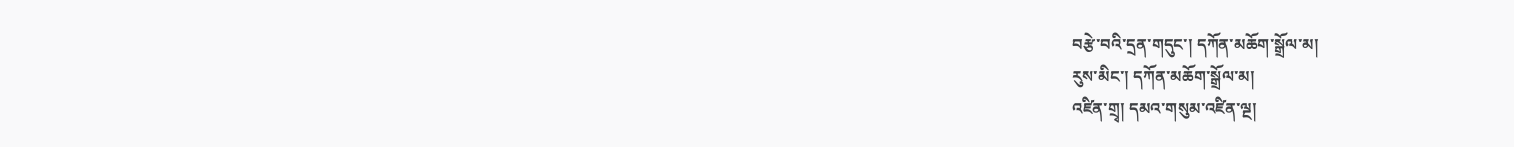བརྩེ་བའི་དྲན་གདུང་། དཀོན་མཆོག་སྒྲོལ་མ།
རུས་མིང་། དཀོན་མཆོག་སྒྲོལ་མ།
འཛིན་གྲྭ། དམའ་གསུམ་འཛིན་ལྔ།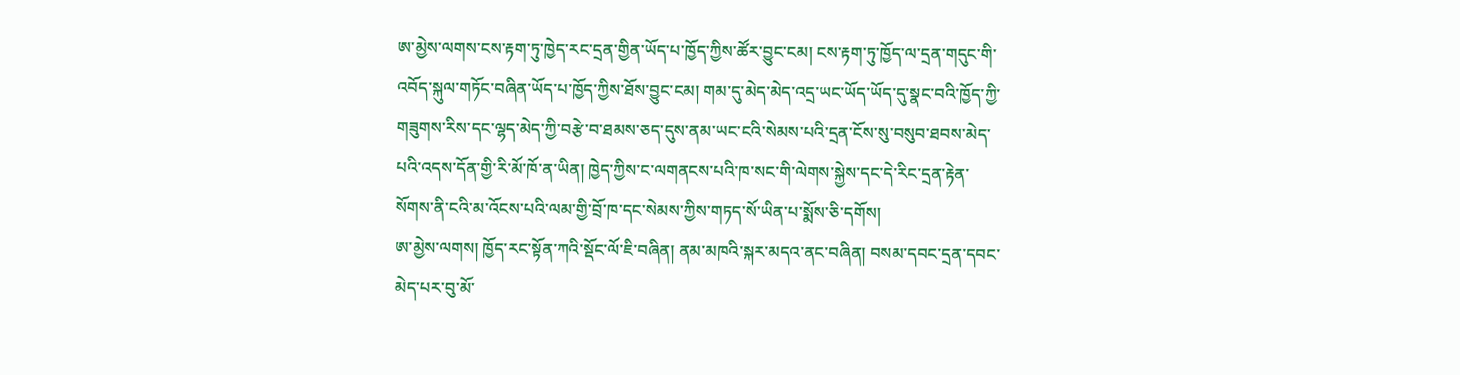ཨ་མྱེས་ལགས་ངས་རྟག་ཏུ་ཁྱེད་རང་དྲན་གྱིན་ཡོད་པ་ཁྱོད་ཀྱིས་ཚོར་བྱུང་ངམ། ངས་རྟག་ཏུ་ཁྱོད་ལ་དྲན་གདུང་གི་འབོད་སྐུལ་གཏོང་བཞིན་ཡོད་པ་ཁྱོད་ཀྱིས་ཐོས་བྱུང་ངམ། གམ་དུ་མེད་མེད་འདྲ་ཡང་ཡོད་ཡོད་དུ་སྣང་བའི་ཁྱོད་ཀྱི་གཟུགས་རིས་དང་ལྷད་མེད་ཀྱི་བརྩེ་བ་ཐམས་ཅད་དུས་ནམ་ཡང་ངའི་སེམས་པའི་དྲན་ངོས་སུ་བསུབ་ཐབས་མེད་པའི་འདས་དོན་གྱི་རི་མོ་ཁོ་ན་ཡིན། ཁྱེད་ཀྱིས་ང་ལགནངས་པའི་ཁ་སང་གི་ལེགས་སྐྱེས་དང་དེ་རིང་དྲན་རྟེན་སོགས་ནི་ངའི་མ་འོངས་པའི་ལམ་གྱི་བྲོ་ཁ་དང་སེམས་ཀྱིས་གཏད་སོ་ཡིན་པ་སྨོས་ཅི་དགོས།
ཨ་མྱེས་ལགས། ཁྱོད་རང་སྟོན་ཀའི་སྡོང་ལོ་ཇི་བཞིན། ནམ་མཁའི་སྐར་མདའ་ནང་བཞིན། བསམ་དབང་དྲན་དབང་མེད་པར་བུ་མོ་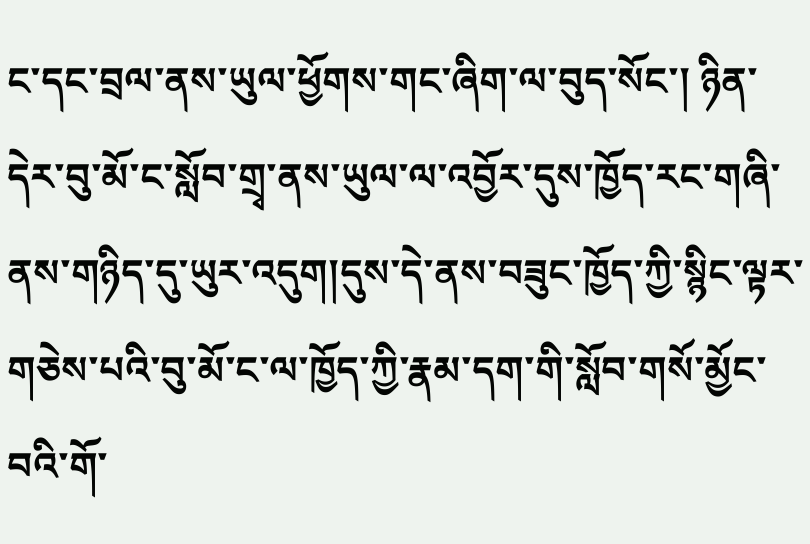ང་དང་བྲལ་ནས་ཡུལ་ཕྱོགས་གང་ཞིག་ལ་བུད་སོང་། ཉིན་དེར་བུ་མོ་ང་སློབ་གྲྭ་ནས་ཡུལ་ལ་འབྱོར་དུས་ཁྱོད་རང་གཞི་ནས་གཉིད་དུ་ཡུར་འདུག།དུས་དེ་ནས་བཟུང་ཁྱོད་ཀྱི་སྙིང་ལྟར་གཅེས་པའི་བུ་མོ་ང་ལ་ཁྱོད་ཀྱི་རྣམ་དག་གི་སློབ་གསོ་མྱོང་བའི་གོ་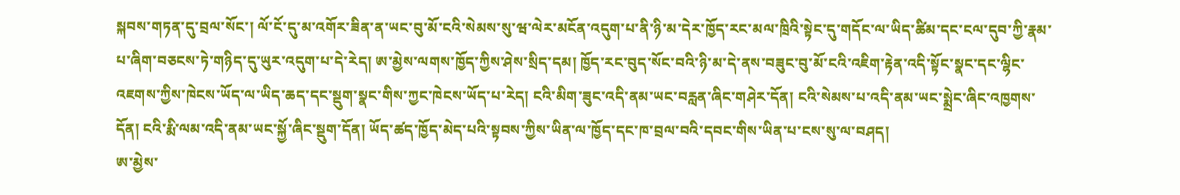སྐབས་གཏན་དུ་བྲལ་སོང་། ལོ་ངོ་དུ་མ་འགོར་ཟིན་ན་ཡང་བུ་མོ་ངའི་སེམས་སུ་ཝ་ལེར་མངོན་འདུག་པ་ནི་ཉི་མ་དེར་ཁྱོད་རང་མལ་ཁྲིའི་སྟེང་དུ་གདོང་ལ་ཡིད་ཚིམ་དང་ངལ་དུབ་ཀྱི་རྣམ་པ་ཞིག་བཅངས་ཏེ་གཉིད་དུ་ཡུར་འདུག་པ་དེ་རེད། ཨ་མྱེས་ལགས་ཁྱོད་ཀྱིས་ཤེས་སྲིད་དམ། ཁྱོད་རང་བུད་སོང་བའི་ཉི་མ་དེ་ནས་བཟུང་བུ་མོ་ངའི་འཇིག་རྟེན་འདི་སྟོང་སྣང་དང་ལྷིང་འཇགས་ཀྱིས་ཁེངས་ཡོད་ལ་ཡིད་ཆད་དང་སྡུག་སྣང་གིས་ཀྱང་ཁེངས་ཡོད་པ་རེད། ངའི་མིག་ཟུང་འདི་ནམ་ཡང་བརླན་ཞིང་གཤེར་དོན། ངའི་སེམས་པ་འདི་ནམ་ཡང་སྨྲེང་ཞིང་འཁྱགས་དོན། ངའི་རྨི་ལམ་འདི་ནམ་ཡང་སྐྱོ་ཞིང་སྡུག་དོན། ཡོད་ཚད་ཁྱོད་མེད་པའི་སྟབས་ཀྱིས་ཡིན་ལ་ཁྱོད་དང་ཁ་བྲལ་བའི་དབང་གིས་ཡིན་པ་ངས་སུ་ལ་བཤད།
ཨ་མྱེས་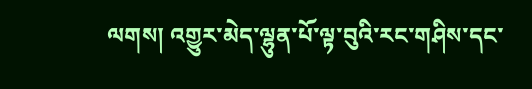ལགས། འགྱུར་མེད་ལྷུན་པོ་ལྟ་བུའི་རང་གཤིས་དང་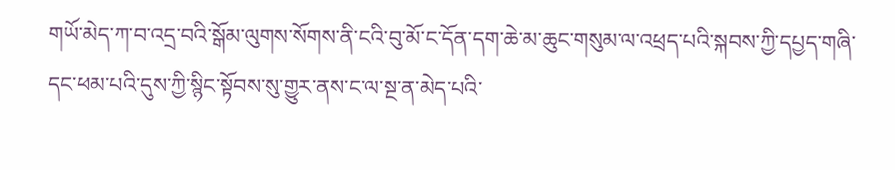གཡོ་མེད་ཀ་བ་འདྲ་བའི་སྒོམ་ལུགས་སོགས་ནི་ངའི་བུ་མོ་ང་དོན་དག་ཆེ་མ་ཆུང་གསུམ་ལ་འཕྲད་པའི་སྐབས་ཀྱི་དཔྱད་གཞི་དང་ཕམ་པའི་དུས་ཀྱི་སྙིང་སྟོབས་སུ་གྱུར་ནས་ང་ལ་སྔ་ན་མེད་པའི་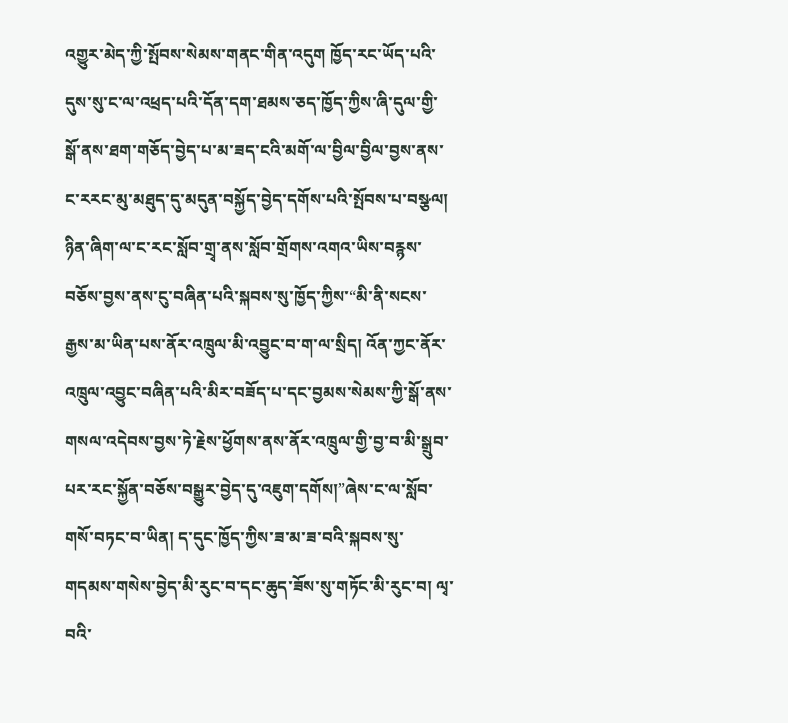འགྱུར་མེད་ཀྱི་སྤོབས་སེམས་གནང་གིན་འདུག ཁྱོད་རང་ཡོད་པའི་དུས་སུ་ང་ལ་འཕྲད་པའི་དོན་དག་ཐམས་ཅད་ཁྱོད་ཀྱིས་ཞི་དུལ་གྱི་སྒོ་ནས་ཐག་གཅོད་བྱེད་པ་མ་ཟད་ངའི་མགོ་ལ་བྱིལ་བྱིལ་བྱས་ནས་ང་རརང་མུ་མཐུད་དུ་མདུན་བསྐྱོད་བྱེད་དགོས་པའི་སྤོབས་པ་བསྩལ། ཉིན་ཞིག་ལ་ང་རང་སློབ་གྲྭ་ནས་སློབ་གྲོགས་འགའ་ཡིས་བརྙས་བཅོས་བྱས་ནས་ངུ་བཞིན་པའི་སྐབས་སུ་ཁྱོད་ཀྱིས་“མི་ནི་སངས་རྒྱས་མ་ཡིན་པས་ནོར་འཁྲུལ་མི་འབྱུང་བ་ག་ལ་སྲིད། འོན་ཀྱང་ནོར་འཁྲུལ་འབྱུང་བཞིན་པའི་མིར་བཟོད་པ་དང་བྱམས་སེམས་ཀྱི་སྒོ་ནས་གསལ་འདེབས་བྱས་ཏེ་རྗེས་ཕྱོགས་ནས་ནོར་འཁྲུལ་གྱི་བྱ་བ་མི་སྒྲུབ་པར་རང་སྐྱོན་བཅོས་བསྒྱུར་བྱེད་དུ་འཇུག་དགོས།”ཞེས་ང་ལ་སློབ་གསོ་བཏང་བ་ཡིན། ད་དུང་ཁྱོད་ཀྱིས་ཟ་མ་ཟ་བའི་སྐབས་སུ་གདམས་གསེས་བྱེད་མི་རུང་བ་དང་ཆུད་ཟོས་སུ་གཏོང་མི་རུང་བ། ལྭ་བའི་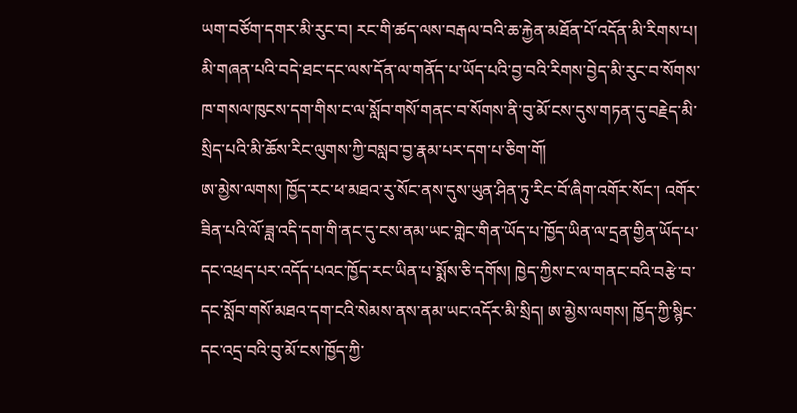ཡག་བཙོག་དགར་མི་རུང་བ། རང་གི་ཚད་ལས་བརྒལ་བའི་ཆ་རྐྱེན་མཐོན་པོ་འདོན་མི་རིགས་པ། མི་གཞན་པའི་བདེ་ཐང་དང་ལས་དོན་ལ་གནོད་པ་ཡོད་པའི་བྱ་བའི་རིགས་བྱེད་མི་རུང་བ་སོགས་ཁ་གསལ་ཁུངས་དག་གིས་ང་ལ་སློབ་གསོ་གནང་བ་སོགས་ནི་བུ་མོ་ངས་དུས་གཏན་དུ་བརྗེད་མི་སྲིད་པའི་མི་ཆོས་རིང་ལུགས་ཀྱི་བསླབ་བྱ་རྣམ་པར་དག་པ་ཅིག་གོ།
ཨ་མྱེས་ལགས། ཁྱོད་རང་ཕ་མཐའ་རུ་སོང་ནས་དུས་ཡུན་ཤིན་ཏུ་རིང་བོ་ཞིག་འགོར་སོང་། འགོར་ཟིན་པའི་ལོ་ཟླ་འདི་དག་གི་ནང་དུ་ངས་ནམ་ཡང་གླེང་གིན་ཡོད་པ་ཁྱོད་ཡིན་ལ་དྲན་གྱིན་ཡོད་པ་དང་འཕྲད་པར་འདོད་པའང་ཁྱོད་རང་ཡིན་པ་སྨོས་ཅི་དགོས། ཁྱེད་ཀྱིས་ང་ལ་གནང་བའི་བརྩེ་བ་དང་སློབ་གསོ་མཐའ་དག་ངའི་སེམས་ནས་ནམ་ཡང་འདོར་མི་སྲིད། ཨ་མྱེས་ལགས། ཁྱོད་ཀྱི་སྙིང་དང་འདྲ་བའི་བུ་མོ་ངས་ཁྱོད་ཀྱི་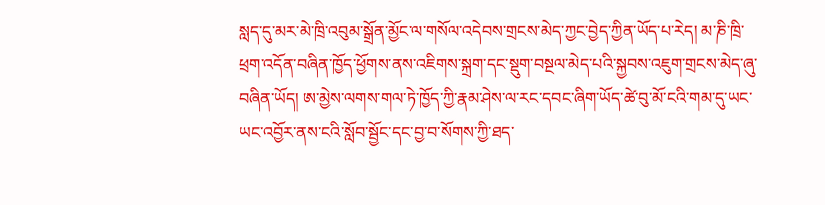སླད་དུ་མར་མེ་ཁྲི་འབུམ་སྒྲོན་མྱོང་ལ་གསོལ་འདེབས་གྲངས་མེད་ཀྱང་བྱེད་ཀྱིན་ཡོད་པ་རེད། མ་ཎི་ཁྲི་ཕྲག་འདོན་བཞིན་ཁྱོད་ཕྱོགས་ནས་འཇིགས་སྐྲག་དང་སྡུག་བསྔལ་མེད་པའི་སྐྱབས་འཇུག་གྲངས་མེད་ཞུ་བཞིན་ཡོད། ཨ་མྱེས་ལགས་གལ་ཏེ་ཁྱོད་ཀྱི་རྣམ་ཤེས་ལ་རང་དབང་ཞིག་ཡོད་ཚེ་བུ་མོ་ངའི་གམ་དུ་ཡང་ཡང་འབྱོར་ནས་ངའི་སློབ་སྦྱོང་དང་བྱ་བ་སོགས་ཀྱི་ཐད་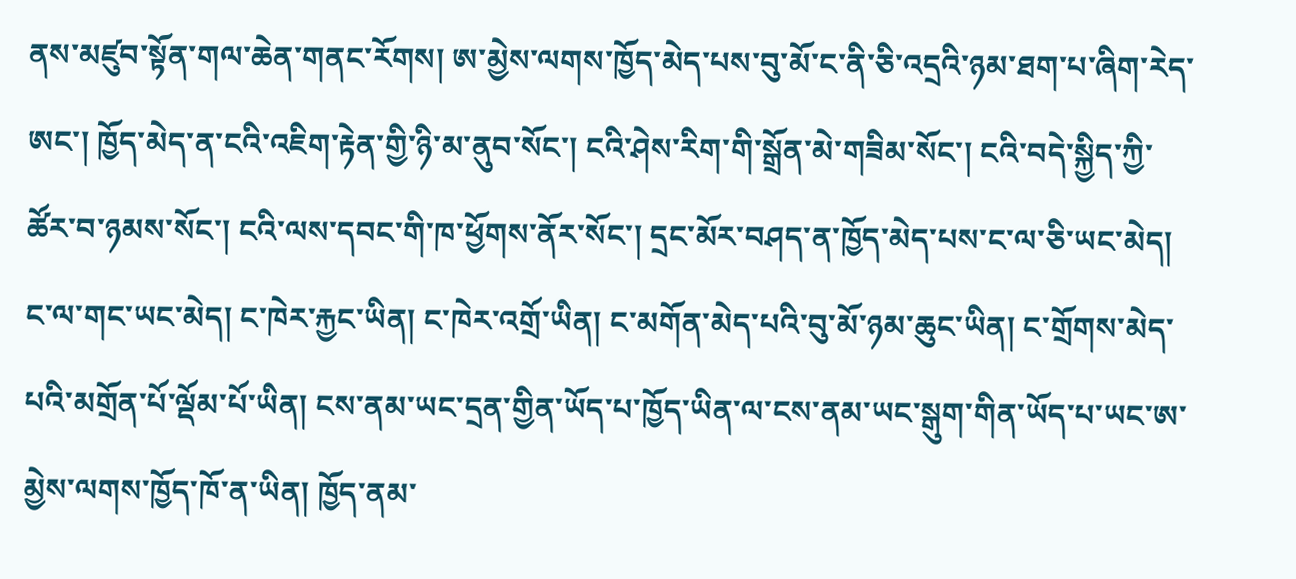ནས་མཛུབ་སྟོན་གལ་ཆེན་གནང་རོགས། ཨ་མྱེས་ལགས་ཁྱོད་མེད་པས་བུ་མོ་ང་ནི་ཅི་འདྲའི་ཉམ་ཐག་པ་ཞིག་རེད་ཨང་། ཁྱོད་མེད་ན་ངའི་འཇིག་རྟེན་གྱི་ཉི་མ་ནུབ་སོང་། ངའི་ཤེས་རིག་གི་སྒྲོན་མེ་གཟིམ་སོང་། ངའི་བདེ་སྐྱིད་ཀྱི་ཚོར་བ་ཉམས་སོང་། ངའི་ལས་དབང་གི་ཁ་ཕྱོགས་ནོར་སོང་། དྲང་མོར་བཤད་ན་ཁྱོད་མེད་པས་ང་ལ་ཅི་ཡང་མེད། ང་ལ་གང་ཡང་མེད། ང་ཁེར་རྐྱང་ཡིན། ང་ཁེར་འགྲོ་ཡིན། ང་མགོན་མེད་པའི་བུ་མོ་ཉམ་ཆུང་ཡིན། ང་གྲོགས་མེད་པའི་མགྲོན་པོ་ལྡོམ་པོ་ཡིན། ངས་ནམ་ཡང་དྲན་གྱིན་ཡོད་པ་ཁྱོད་ཡིན་ལ་ངས་ནམ་ཡང་སྒུག་གིན་ཡོད་པ་ཡང་ཨ་མྱེས་ལགས་ཁྱོད་ཁོ་ན་ཡིན། ཁྱོད་ནམ་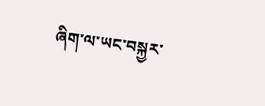ཞིག་ལ་ཡང་བསྐྱར་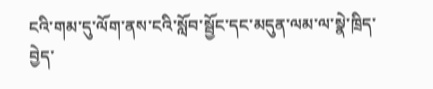ངའི་གམ་དུ་ལོག་ནས་ངའི་སློབ་སྦྱོང་དང་མདུན་ལམ་ལ་སྣེ་ཁྲིད་བྱེད་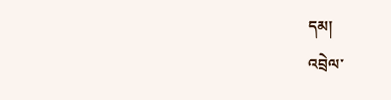དམ།
འབྲེལ་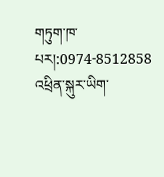གཏུག་ཁ་པར།:0974-8512858
འཕྲིན་སྐུར་ཡིག་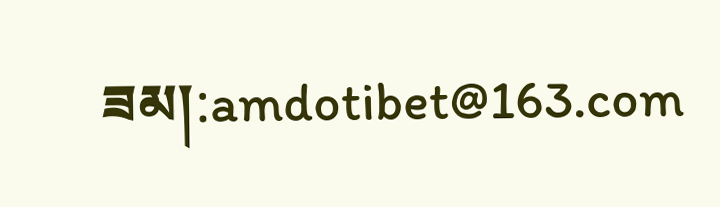ཟམ།:amdotibet@163.com